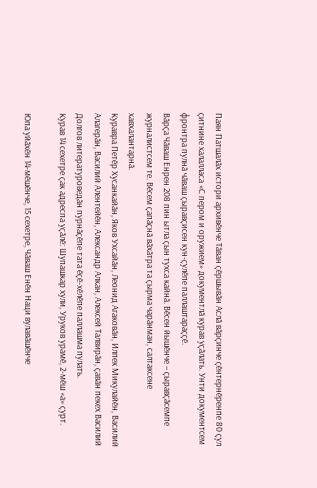Паян Патшалӑх истори архивӗнче Тӑван ҫӗршывӑн Аслӑ вӑрҫинче ҫӗнтернӗренпе 80 ҫул ҫитнине халалласа «С пером и оружием» документлӑ курав уҫӑлать. Унти документсем фронтра пулнӑ чӑваш ҫыравҫисен кун-ҫулӗпе паллаштараҫҫӗ.
Вӑрҫа Чӑваш Енрен 208 пин ытла ҫын тухса кайнӑ. Вӗсен йышӗнче – ҫыравҫӑсемпе журналистсем те. Вӗсем ҫапӑҫнӑ вӑхӑтра та ҫырма чарӑнман, салтаксене хавхалантарнӑ.
Куравра Петӗр Хусанкайӑн, Яков Ухсайӑн, Леонид Агаковӑн, Илпек Микулайӗн, Василий Алагерӑн, Василий Алентейӗн, Александр Алкан, Алексей Талвирӑн, ҫавӑн пекех Василий Долгов литературоведӑн пурнӑҫӗпе тата ӗҫӗ-хӗлӗпе паллашма пулать.
Курав 14 сехетре ҫак адреспа уҫӑлӗ: Шупашкар хули, Уруков урамӗ, 2-мӗш «а» ҫурт.

Юпа уйӑхӗн 14-мӗшӗнче, 15 сехетре, Чӑваш Енӗн Наци вулавӑшӗнче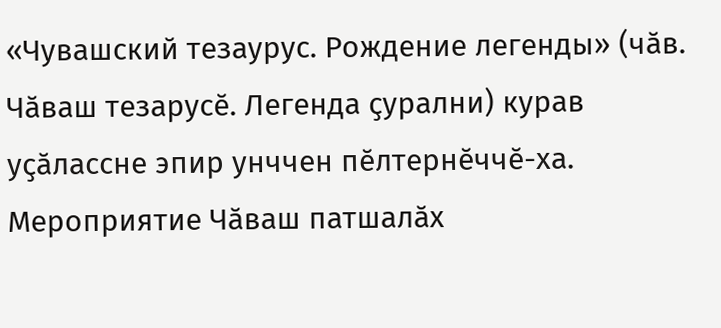«Чувашский тезаурус. Рождение легенды» (чӑв. Чӑваш тезарусӗ. Легенда ҫурални) курав уҫӑлассне эпир унччен пӗлтернӗччӗ-ха.
Мероприятие Чӑваш патшалӑх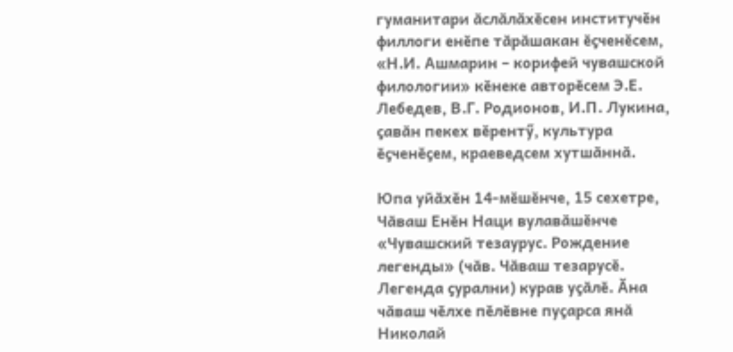гуманитари ӑслӑлӑхӗсен институчӗн филлоги енӗпе тӑрӑшакан ӗҫченӗсем, «Н.И. Ашмарин – корифей чувашской филологии» кӗнеке авторӗсем Э.Е. Лебедев, В.Г. Родионов, И.П. Лукина, ҫавӑн пекех вӗрентӳ, культура ӗҫченӗҫем, краеведсем хутшӑннӑ.

Юпа уйӑхӗн 14-мӗшӗнче, 15 сехетре, Чӑваш Енӗн Наци вулавӑшӗнче «Чувашский тезаурус. Рождение легенды» (чӑв. Чӑваш тезарусӗ. Легенда ҫурални) курав уҫӑлӗ. Ӑна чӑваш чӗлхе пӗлӗвне пуҫарса янӑ Николай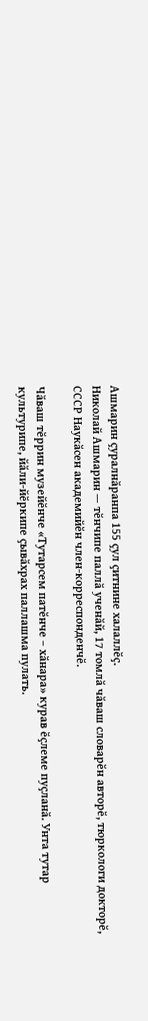Ашмарин ҫуралнӑранпа 155 ҫул ҫитнине халаллӗҫ.
Николай Ашмарин — тӗнчипе паллӑ ученӑй, 17 томлӑ чӑваш словарӗн авторӗ, тюркологи докторӗ, СССР Наукӑсен академийӗн член-корреспонденчӗ.

Чӑваш тӗррин музейӗнче «Тутарсем патӗнче – хӑнара» курав ӗҫлеме пуҫланӑ. Унта тутар культурипе, йӑли-йӗркипе ҫывӑхрах паллашма пулать.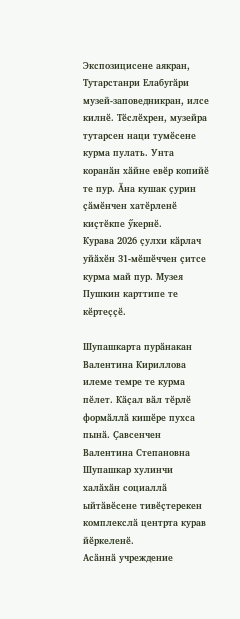Экспозицисене аякран, Тутарстанри Елабугӑри музей-заповедникран, илсе килнӗ. Тӗслӗхрен, музейра тутарсен наци тумӗсене курма пулать. Унта коранӑн хӑйне евӗр копийӗ те пур. Ӑна кушак ҫурин ҫӑмӗнчен хатӗрленӗ киҫтӗкпе ӳкернӗ.
Курава 2026 ҫулхи кӑрлач уйӑхӗн 31-мӗшӗччен ҫитсе курма май пур. Музея Пушкин карттипе те кӗртеҫҫӗ.

Шупашкарта пурӑнакан Валентина Кириллова илеме темре те курма пӗлет. Кӑҫал вӑл тӗрлӗ формӑллӑ кишӗре пухса пынӑ. Ҫавсенчен Валентина Степановна Шупашкар хулинчи халӑхӑн социаллӑ ыйтӑвӗсене тивӗҫтерекен комплекслӑ центрта курав йӗркеленӗ.
Асӑннӑ учреждение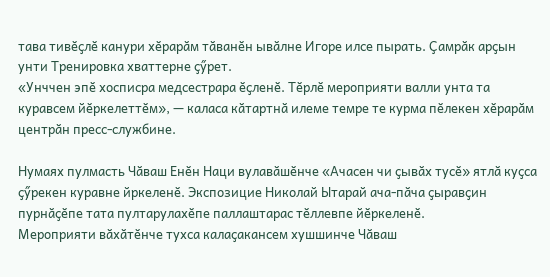тава тивӗҫлӗ канури хӗрарӑм тӑванӗн ывӑлне Игоре илсе пырать. Ҫамрӑк арҫын унти Тренировка хваттерне ҫӳрет.
«Унччен эпӗ хосписра медсестрара ӗҫленӗ. Тӗрлӗ мероприяти валли унта та куравсем йӗркелеттӗм», — каласа кӑтартнӑ илеме темре те курма пӗлекен хӗрарӑм центрӑн пресс-службине.

Нумаях пулмасть Чӑваш Енӗн Наци вулавӑшӗнче «Ачасен чи ҫывӑх тусӗ» ятлӑ куҫса ҫӳрекен куравне йркеленӗ. Экспозицие Николай Ытарай ача-пӑча ҫыравҫин пурнӑҫӗпе тата пултарулахӗпе паллаштарас тӗллевпе йӗркеленӗ.
Мероприяти вӑхӑтӗнче тухса калаҫакансем хушшинче Чӑваш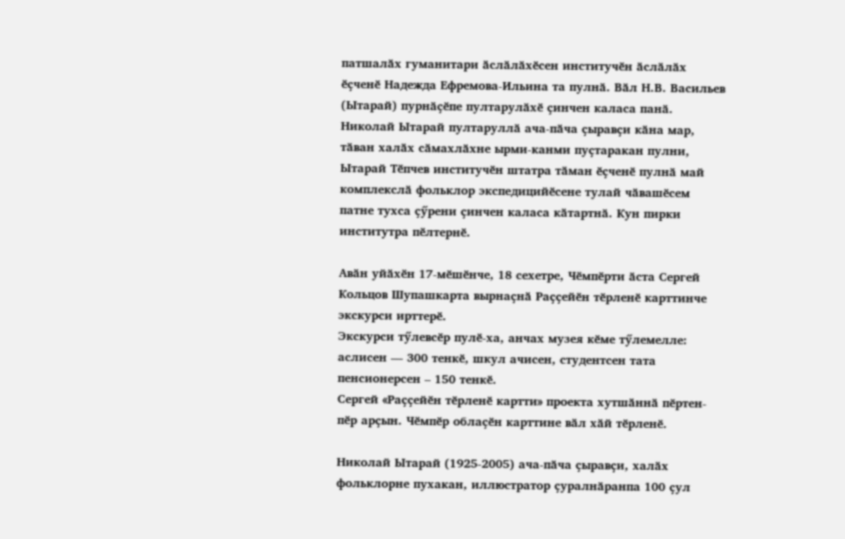патшалӑх гуманитари ӑслӑлӑхӗсен институчӗн ӑслӑлӑх ӗҫченӗ Надежда Ефремова-Ильина та пулнӑ. Вӑл Н.В. Васильев (Ытарай) пурнӑҫӗпе пултарулӑхӗ ҫинчен каласа панӑ. Николай Ытарай пултаруллӑ ача-пӑча ҫыравҫи кӑна мар, тӑван халӑх сӑмахлӑхне ырми-канми пуҫтаракан пулни, Ытарай Тӗпчев институчӗн штатра тӑман ӗҫченӗ пулнӑ май комплекслӑ фольклор экспедицийӗсене тулай чӑвашӗсем патне тухса ҫӳрени ҫинчен каласа кӑтартнӑ. Кун пирки институтра пӗлтернӗ.

Авӑн уйӑхӗн 17-мӗшӗнче, 18 сехетре, Чӗмпӗрти ӑста Сергей Кольцов Шупашкарта вырнаҫнӑ Раҫҫейӗн тӗрленӗ карттинче экскурси ирттерӗ.
Экскурси тӳлевсӗр пулӗ-ха, анчах музея кӗме тӳлемелле: аслисен — 300 тенкӗ, шкул ачисен, студентсен тата пенсионерсен – 150 тенкӗ.
Сергей «Раҫҫейӗн тӗрленӗ картти» проекта хутшӑннӑ пӗртен-пӗр арҫын. Чӗмпӗр облаҫӗн карттине вӑл хӑй тӗрленӗ.

Николай Ытарай (1925-2005) ача-пӑча ҫыравҫи, халӑх фольклорне пухакан, иллюстратор ҫуралнӑранпа 100 ҫул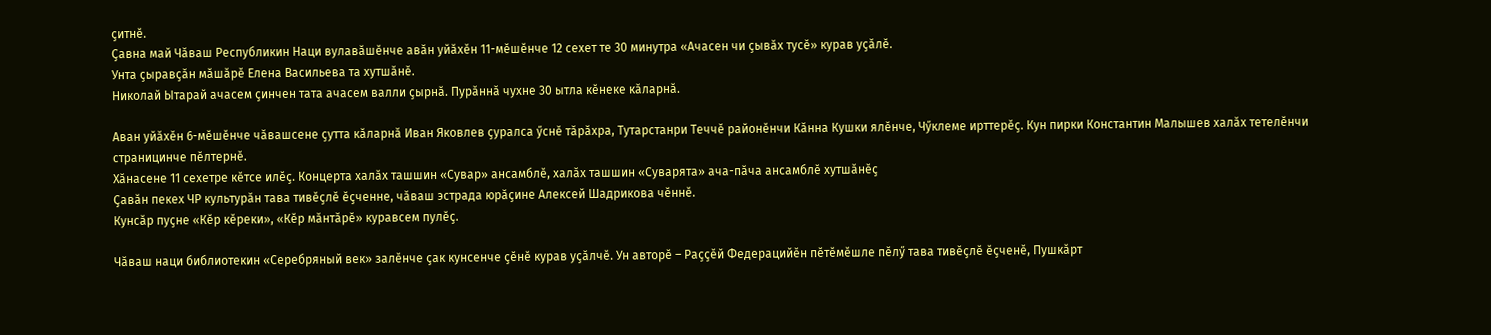ҫитнӗ.
Ҫавна май Чӑваш Республикин Наци вулавӑшӗнче авӑн уйӑхӗн 11-мӗшӗнче 12 сехет те 30 минутра «Ачасен чи ҫывӑх тусӗ» курав уҫӑлӗ.
Унта ҫыравҫӑн мӑшӑрӗ Елена Васильева та хутшӑнӗ.
Николай Ытарай ачасем ҫинчен тата ачасем валли ҫырнӑ. Пурӑннӑ чухне 30 ытла кӗнеке кӑларнӑ.

Аван уйӑхӗн 6-мӗшӗнче чӑвашсене ҫутта кӑларнӑ Иван Яковлев ҫуралса ӳснӗ тӑрӑхра, Тутарстанри Теччӗ районӗнчи Кӑнна Кушки ялӗнче, Чӳклеме ирттерӗҫ. Кун пирки Константин Малышев халӑх тетелӗнчи страницинче пӗлтернӗ.
Хӑнасене 11 сехетре кӗтсе илӗҫ. Концерта халӑх ташшин «Сувар» ансамблӗ, халӑх ташшин «Суварята» ача-пӑча ансамблӗ хутшӑнӗҫ
Ҫавӑн пекех ЧР культурӑн тава тивӗҫлӗ ӗҫченне, чӑваш эстрада юрӑҫине Алексей Шадрикова чӗннӗ.
Кунсӑр пуҫне «Кӗр кӗреки», «Кӗр мӑнтӑрӗ» куравсем пулӗҫ.

Чӑваш наци библиотекин «Серебряный век» залӗнче ҫак кунсенче ҫӗнӗ курав уҫӑлчӗ. Ун авторӗ – Раҫҫӗй Федерацийӗн пӗтӗмӗшле пӗлӳ тава тивӗҫлӗ ӗҫченӗ, Пушкӑрт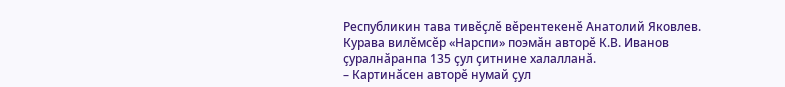Республикин тава тивӗҫлӗ вӗрентекенӗ Анатолий Яковлев. Курава вилӗмсӗр «Нарспи» поэмӑн авторӗ К.В. Иванов ҫуралнӑранпа 135 ҫул ҫитнине халалланӑ.
– Картинӑсен авторӗ нумай ҫул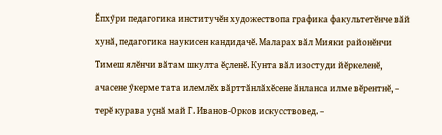Ӗпхӳри педагогика институчӗн художествопа графика факультетӗнче вӑй хунӑ, педагогика наукисен кандидачӗ. Маларах вӑл Мияки районӗнчи Тимеш ялӗнчи вӑтам шкулта ӗҫленӗ. Кунта вӑл изостуди йӗркеленӗ, ачасене ӳкерме тата илемлӗх вӑрттӑнлӑхӗсене ӑнланса илме вӗрентнӗ, – терӗ курава уҫнӑ май Г. Иванов-Орков искусствовед. –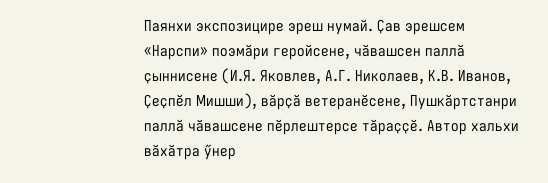Паянхи экспозицире эреш нумай. Ҫав эрешсем «Нарспи» поэмӑри геройсене, чӑвашсен паллӑ ҫыннисене (И.Я. Яковлев, А.Г. Николаев, К.В. Иванов, Ҫеҫпӗл Мишши), вӑрҫӑ ветеранӗсене, Пушкӑртстанри паллӑ чӑвашсене пӗрлештерсе тӑраҫҫӗ. Автор хальхи вӑхӑтра ӳнер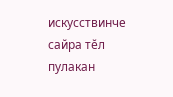искусствинче сайра тӗл пулакан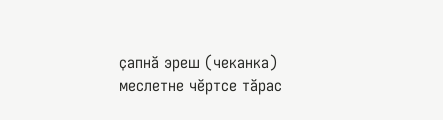ҫапнӑ эреш (чеканка) меслетне чӗртсе тӑрас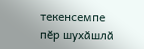текенсемпе пӗр шухӑшлӑ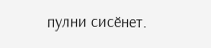пулни сисӗнет.